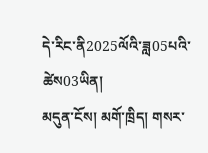དེ་རིང་ནི2025ལོའི་ཟླ05པའི་ཚེས03ཡིན།
མདུན་ངོས། མགོ་ཁྲིད། གསར་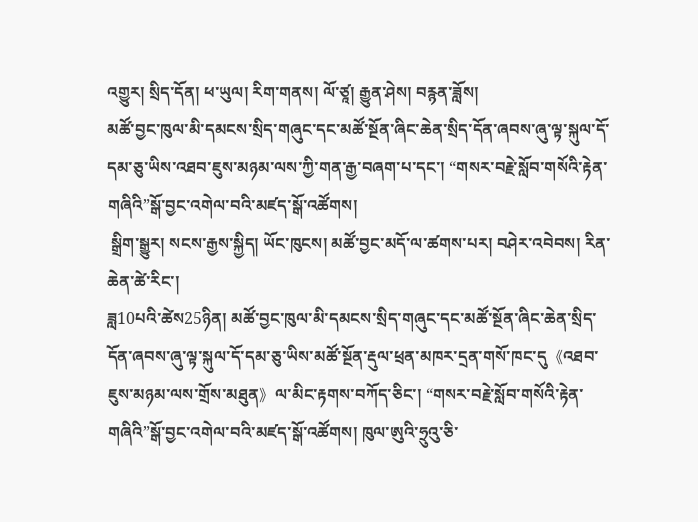འགྱུར། སྲིད་དོན། ཕ་ཡུལ། རིག་གནས། ལོ་ཙཱ། རྒྱུན་ཤེས། བརྙན་ཟློས།
མཚོ་བྱང་ཁུལ་མི་དམངས་སྲིད་གཞུང་དང་མཚོ་སྔོན་ཞིང་ཆེན་སྲིད་དོན་ཞབས་ཞུ་ལྟ་སྐུལ་དོ་དམ་ཅུ་ཡིས་འཐབ་ཇུས་མཉམ་ལས་ཀྱི་གན་རྒྱ་བཞག་པ་དང་། “གསར་བརྗེ་སློབ་གསོའི་རྟེན་གཞིའི”སྒོ་བྱང་འགེལ་བའི་མཛད་སྒོ་འཚོགས།
 སྒྲིག་སྒྱུར། སངས་རྒྱས་སྐྱིད། ཡོང་ཁུངས། མཚོ་བྱང་མདོ་ལ་ཚགས་པར། བཤེར་འབེབས། རིན་ཆེན་ཚེ་རིང་།
ཟླ10པའི་ཚེས25ཉིན། མཚོ་བྱང་ཁུལ་མི་དམངས་སྲིད་གཞུང་དང་མཚོ་སྔོན་ཞིང་ཆེན་སྲིད་དོན་ཞབས་ཞུ་ལྟ་སྐུལ་དོ་དམ་ཅུ་ཡིས་མཚོ་སྔོན་རྡུལ་ཕྲན་མཁར་དྲན་གསོ་ཁང་དུ《འཐབ་ཇུས་མཉམ་ལས་གྲོས་མཐུན》ལ་མིང་རྟགས་བཀོད་ཅིང་། “གསར་བརྗེ་སློབ་གསོའི་རྟེན་གཞིའི”སྒོ་བྱང་འགེལ་བའི་མཛད་སྒོ་འཚོགས། ཁུལ་ཨུའི་ཧྲུའུ་ཅི་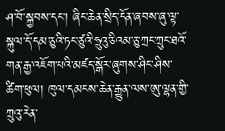ཤ་བོ་སྐྱབས་དང་། ཞིང་ཆེན་སྲིད་དོན་ཞབས་ཞུ་ལྟ་སྐུལ་དོ་དམ་ཅུའི་ཏང་ཙུའི་ཧྲུའུ་ཅིའམ་ཅུ་ཀྲང་ཀྲུང་ཐའོ་གན་རྒྱ་འཇོག་པའི་མཛད་སྒོར་ཞུགས་ཤིང་ཤིས་ཚིག་ཕུལ། ཁུལ་དམངས་ཆེན་རྒྱུན་ལས་ཨུ་ལྷན་གྱི་ཀྲུའུ་རེན་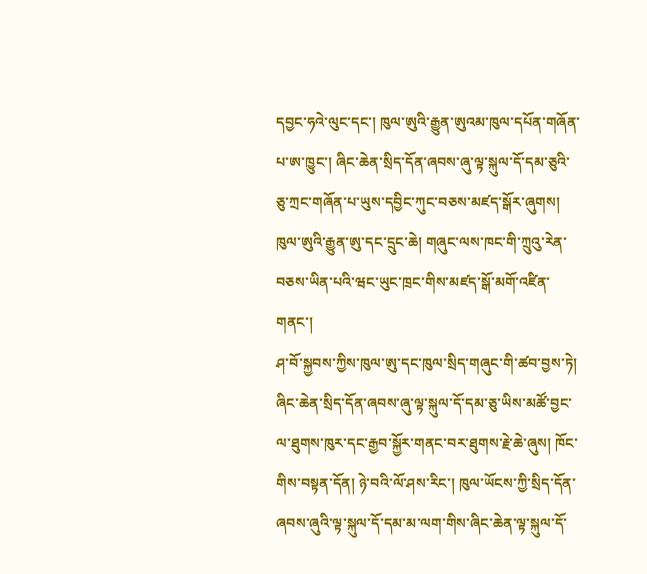དབྱང་ཧའེ་ལུང་དང་། ཁུལ་ཨུའི་རྒྱུན་ཨུའམ་ཁུལ་དཔོན་གཞོན་པ་ཨ་ཁྱུང་། ཞིང་ཆེན་སྲིད་དོན་ཞབས་ཞུ་ལྟ་སྐུལ་དོ་དམ་ཅུའི་ཅུ་ཀྲང་གཞོན་པ་ཡུས་དབྱིང་ཀུང་བཅས་མཛད་སྒོར་ཞུགས། ཁུལ་ཨུའི་རྒྱུན་ཨུ་དང་དྲུང་ཆེ། གཞུང་ལས་ཁང་གི་ཀྲུའུ་རེན་བཅས་ཡིན་པའི་ཝང་ཡུང་ཁྲང་གིས་མཛད་སྒོ་མགོ་འཛིན་གནང་།
ཤ་བོ་སྐྱབས་ཀྱིས་ཁུལ་ཨུ་དང་ཁུལ་སྲིད་གཞུང་གི་ཚབ་བྱས་ཏེ། ཞིང་ཆེན་སྲིད་དོན་ཞབས་ཞུ་ལྟ་སྐུལ་དོ་དམ་ཅུ་ཡིས་མཚོ་བྱང་ལ་ཐུགས་ཁུར་དང་རྒྱབ་སྐྱོར་གནང་བར་ཐུགས་རྗེ་ཆེ་ཞུས། ཁོང་གིས་བསྟན་དོན། ཉེ་བའི་ལོ་ཤས་རིང་། ཁུལ་ཡོངས་ཀྱི་སྲིད་དོན་ཞབས་ཞུའི་ལྟ་སྐུལ་དོ་དམ་མ་ལག་གིས་ཞིང་ཆེན་ལྟ་སྐུལ་དོ་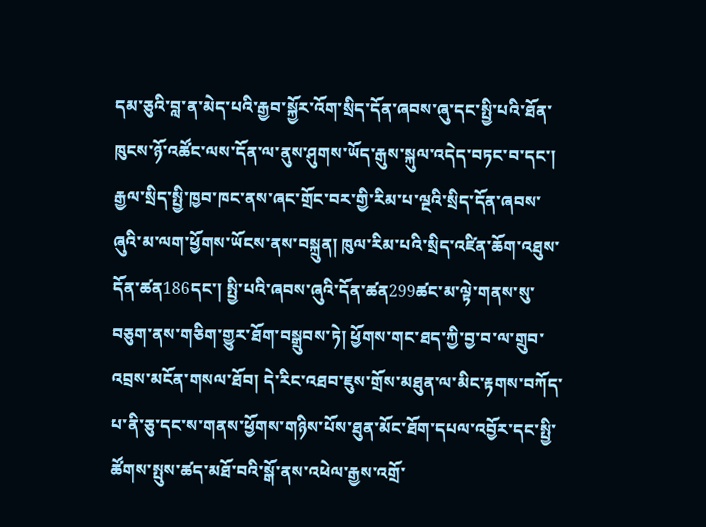དམ་ཅུའི་བླ་ན་མེད་པའི་རྒྱབ་སྐྱོར་འོག་སྲིད་དོན་ཞབས་ཞུ་དང་སྤྱི་པའི་ཐོན་ཁུངས་ཉོ་འཚོང་ལས་དོན་ལ་ནུས་ཤུགས་ཡོད་རྒུས་སྐུལ་འདེད་བཏང་བ་དང་། རྒྱལ་སྲིད་སྤྱི་ཁྱབ་ཁང་ནས་ཞང་གྲོང་བར་གྱི་རིམ་པ་ལྔའི་སྲིད་དོན་ཞབས་ཞུའི་མ་ལག་ཕྱོགས་ཡོངས་ནས་བསྐྲུན། ཁུལ་རིམ་པའི་སྲིད་འཛིན་ཆོག་འཐུས་དོན་ཚན186དང་། སྤྱི་པའི་ཞབས་ཞུའི་དོན་ཚན299ཚང་མ་ལྟེ་གནས་སུ་བཅུག་ནས་གཅིག་གྱུར་ཐོག་བསྒྲུབས་ཏེ། ཕྱོགས་གང་ཐད་ཀྱི་བྱ་བ་ལ་གྲུབ་འབྲས་མངོན་གསལ་ཐོབ། དེ་རིང་འཐབ་ཇུས་གྲོས་མཐུན་ལ་མིང་རྟགས་བཀོད་པ་ནི་ཅུ་དང་ས་གནས་ཕྱོགས་གཉིས་པོས་ཐུན་མོང་ཐོག་དཔལ་འབྱོར་དང་སྤྱི་ཚོགས་སྤུས་ཚད་མཐོ་བའི་སྒོ་ནས་འཕེལ་རྒྱས་འགྲོ་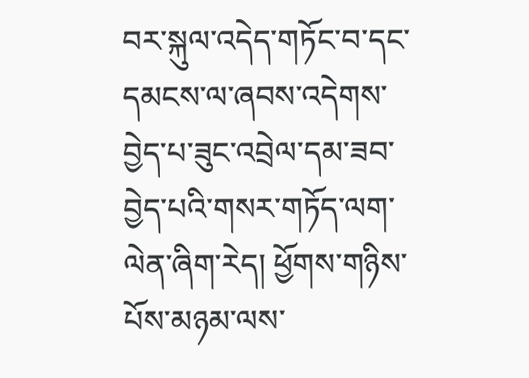བར་སྐུལ་འདེད་གཏོང་བ་དང་དམངས་ལ་ཞབས་འདེགས་བྱེད་པ་ཟུང་འབྲེལ་དམ་ཟབ་བྱེད་པའི་གསར་གཏོད་ལག་ལེན་ཞིག་རེད། ཕྱོགས་གཉིས་པོས་མཉམ་ལས་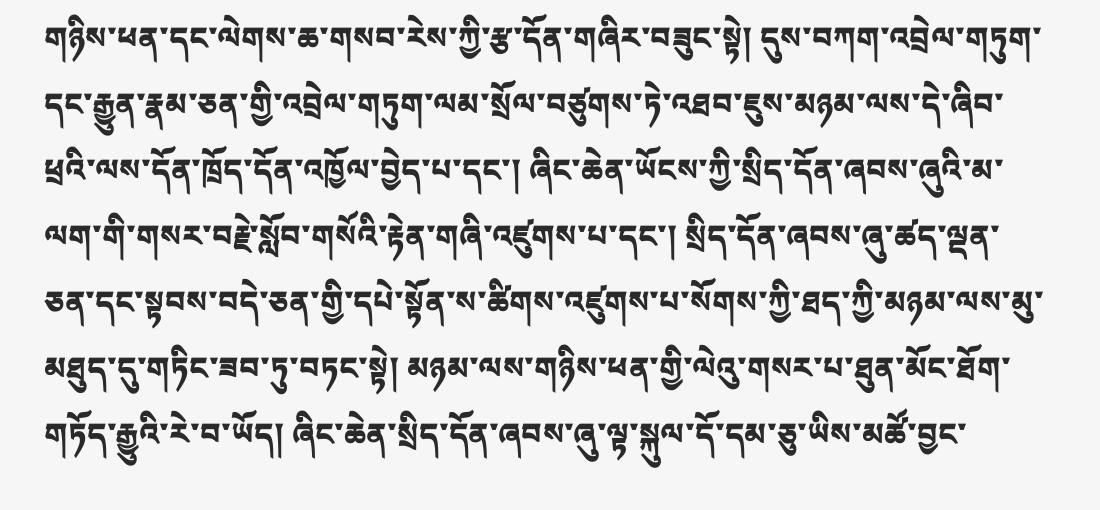གཉིས་ཕན་དང་ལེགས་ཆ་གསབ་རེས་ཀྱི་རྩ་དོན་གཞིར་བཟུང་སྟེ། དུས་བཀག་འབྲེལ་གཏུག་དང་རྒྱུན་རྣམ་ཅན་གྱི་འབྲེལ་གཏུག་ལམ་སྲོལ་བཙུགས་ཏེ་འཐབ་ཇུས་མཉམ་ལས་དེ་ཞིབ་ཕྲའི་ལས་དོན་ཁྲོད་དོན་འཁྱོལ་བྱེད་པ་དང་། ཞིང་ཆེན་ཡོངས་ཀྱི་སྲིད་དོན་ཞབས་ཞུའི་མ་ལག་གི་གསར་བརྗེ་སློབ་གསོའི་རྟེན་གཞི་འཛུགས་པ་དང་། སྲིད་དོན་ཞབས་ཞུ་ཚད་ལྡན་ཅན་དང་སྟབས་བདེ་ཅན་གྱི་དཔེ་སྟོན་ས་ཚིགས་འཛུགས་པ་སོགས་ཀྱི་ཐད་ཀྱི་མཉམ་ལས་མུ་མཐུད་དུ་གཏིང་ཟབ་ཏུ་བཏང་སྟེ། མཉམ་ལས་གཉིས་ཕན་གྱི་ལེའུ་གསར་པ་ཐུན་མོང་ཐོག་གཏོད་རྒྱུའི་རེ་བ་ཡོད། ཞིང་ཆེན་སྲིད་དོན་ཞབས་ཞུ་ལྟ་སྐུལ་དོ་དམ་ཅུ་ཡིས་མཚོ་བྱང་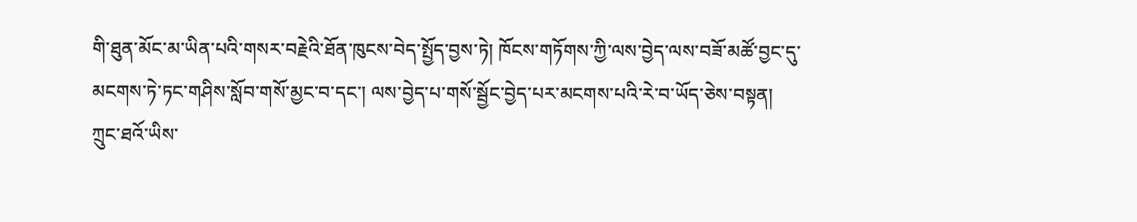གི་ཐུན་མོང་མ་ཡིན་པའི་གསར་བརྗེའི་ཐོན་ཁུངས་བེད་སྤྱོད་བྱས་ཏེ། ཁོངས་གཏོགས་ཀྱི་ལས་བྱེད་ལས་བཟོ་མཚོ་བྱང་དུ་མངགས་ཏེ་ཏང་གཤིས་སློབ་གསོ་མྱང་བ་དང་། ལས་བྱེད་པ་གསོ་སྦྱོང་བྱེད་པར་མངགས་པའི་རེ་བ་ཡོད་ཅེས་བསྟན།
ཀྲུང་ཐའོ་ཡིས་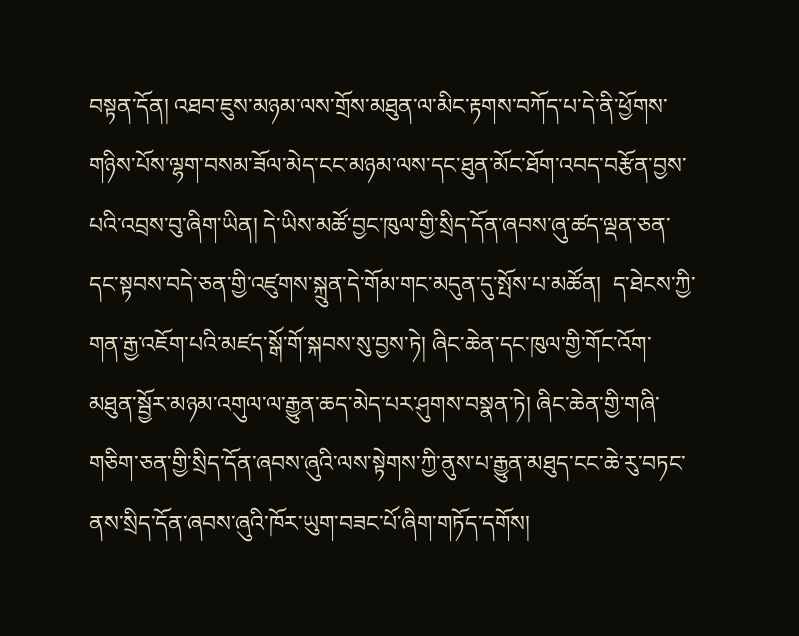བསྟན་དོན། འཐབ་ཇུས་མཉམ་ལས་གྲོས་མཐུན་ལ་མིང་རྟགས་བཀོད་པ་དེ་ནི་ཕྱོགས་གཉིས་པོས་ལྷག་བསམ་ཟོལ་མེད་ངང་མཉམ་ལས་དང་ཐུན་མོང་ཐོག་འབད་བརྩོན་བྱས་པའི་འབྲས་བུ་ཞིག་ཡིན། དེ་ཡིས་མཚོ་བྱང་ཁུལ་གྱི་སྲིད་དོན་ཞབས་ཞུ་ཚད་ལྡན་ཅན་དང་སྟབས་བདེ་ཅན་གྱི་འཛུགས་སྐྲུན་དེ་གོམ་གང་མདུན་དུ་སྤོས་པ་མཚོན།  ད་ཐེངས་ཀྱི་གན་རྒྱ་འཇོག་པའི་མཛད་སྒོ་གོ་སྐབས་སུ་བྱས་ཏེ། ཞིང་ཆེན་དང་ཁུལ་གྱི་གོང་འོག་མཐུན་སྦྱོར་མཉམ་འགུལ་ལ་རྒྱུན་ཆད་མེད་པར་ཤུགས་བསྣན་ཏེ། ཞིང་ཆེན་གྱི་གཞི་གཅིག་ཅན་གྱི་སྲིད་དོན་ཞབས་ཞུའི་ལས་སྟེགས་ཀྱི་ནུས་པ་རྒྱུན་མཐུད་ངང་ཆེ་རུ་བཏང་ནས་སྲིད་དོན་ཞབས་ཞུའི་ཁོར་ཡུག་བཟང་པོ་ཞིག་གཏོད་དགོས།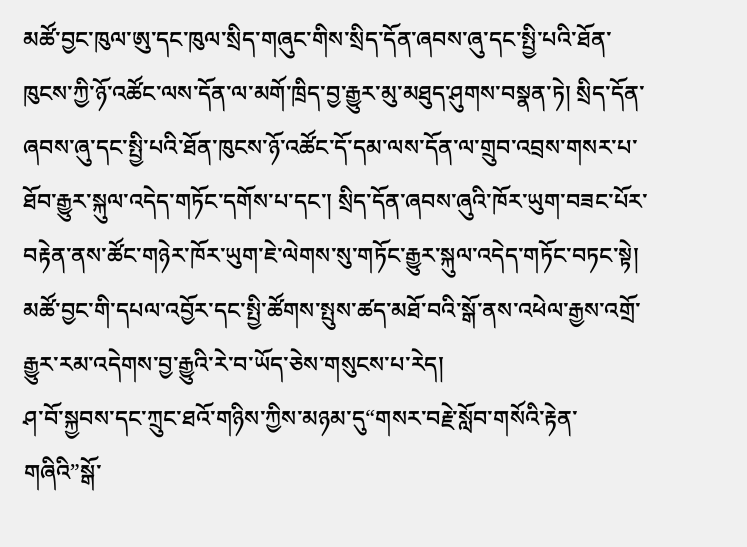མཚོ་བྱང་ཁུལ་ཨུ་དང་ཁུལ་སྲིད་གཞུང་གིས་སྲིད་དོན་ཞབས་ཞུ་དང་སྤྱི་པའི་ཐོན་ཁུངས་ཀྱི་ཉོ་འཚོང་ལས་དོན་ལ་མགོ་ཁྲིད་བྱ་རྒྱུར་མུ་མཐུད་ཤུགས་བསྣན་ཏེ། སྲིད་དོན་ཞབས་ཞུ་དང་སྤྱི་པའི་ཐོན་ཁུངས་ཉོ་འཚོང་དོ་དམ་ལས་དོན་ལ་གྲུབ་འབྲས་གསར་པ་ཐོབ་རྒྱུར་སྐུལ་འདེད་གཏོང་དགོས་པ་དང་། སྲིད་དོན་ཞབས་ཞུའི་ཁོར་ཡུག་བཟང་པོར་བརྟེན་ནས་ཚོང་གཉེར་ཁོར་ཡུག་ཇེ་ལེགས་སུ་གཏོང་རྒྱུར་སྐུལ་འདེད་གཏོང་བཏང་སྟེ། མཚོ་བྱང་གི་དཔལ་འབྱོར་དང་སྤྱི་ཚོགས་སྤུས་ཚད་མཐོ་བའི་སྒོ་ནས་འཕེལ་རྒྱས་འགྲོ་རྒྱུར་རམ་འདེགས་བྱ་རྒྱུའི་རེ་བ་ཡོད་ཅེས་གསུངས་པ་རེད།
ཤ་བོ་སྐྱབས་དང་ཀྲུང་ཐའོ་གཉིས་ཀྱིས་མཉམ་དུ“གསར་བརྗེ་སློབ་གསོའི་རྟེན་གཞིའི”སྒོ་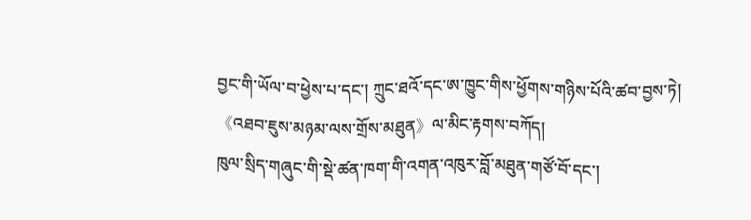བྱང་གི་ཡོལ་བ་ཕྱེས་པ་དང་། ཀྲུང་ཐའོ་དང་ཨ་ཁྱུང་གིས་ཕྱོགས་གཉིས་པོའི་ཚབ་བྱས་ཏེ། 《འཐབ་ཇུས་མཉམ་ལས་གྲོས་མཐུན》ལ་མིང་རྟགས་བཀོད།
ཁུལ་སྲིད་གཞུང་གི་སྡེ་ཚན་ཁག་གི་འགན་འཁུར་བློ་མཐུན་གཙོ་བོ་དང་།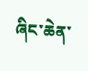ཞིང་ཆེན་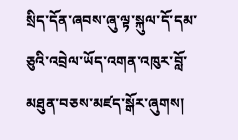སྲིད་དོན་ཞབས་ཞུ་ལྟ་སྐུལ་དོ་དམ་ཅུའི་འབྲེལ་ཡོད་འགན་འཁུར་བློ་མཐུན་བཅས་མཛད་སྒོར་ཞུགས།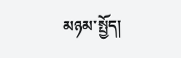མཉམ་སྤྱོད།